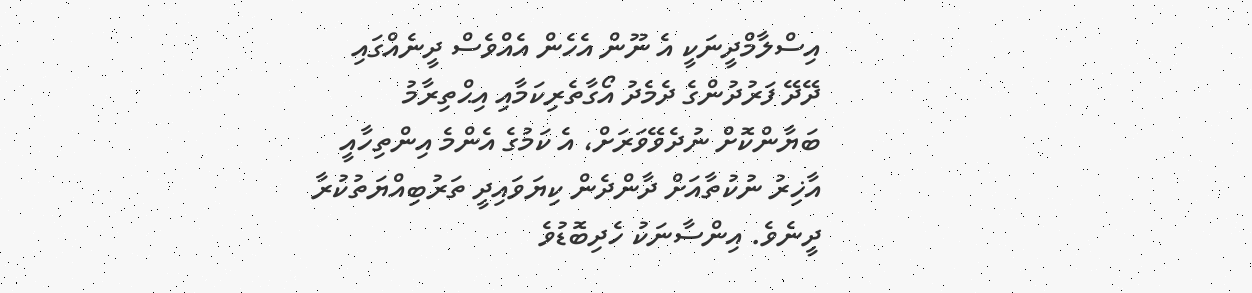އިސްލާމްދީނަކީ އެ ނޫން އެހެން އެއްވެސް ދީނެއްގައި ދޭދޭ ފަރުދުންގެ ދެމެދު އޯގާތެރިކަމާއި އިޙްތިރާމު ބަޔާންކޮށް ނުދެވޭވަރަށް، އެ ކަމުގެ އެންމެ އިންތިހާއީ އާޚިރު ނުކުތާއަށް ދާންދެން ކިޔަވައިދީ ތަރުބިއްޔަތުކުރާ ދީނެވެ. އިންސާނަކު ހެދިބޮޑުވެ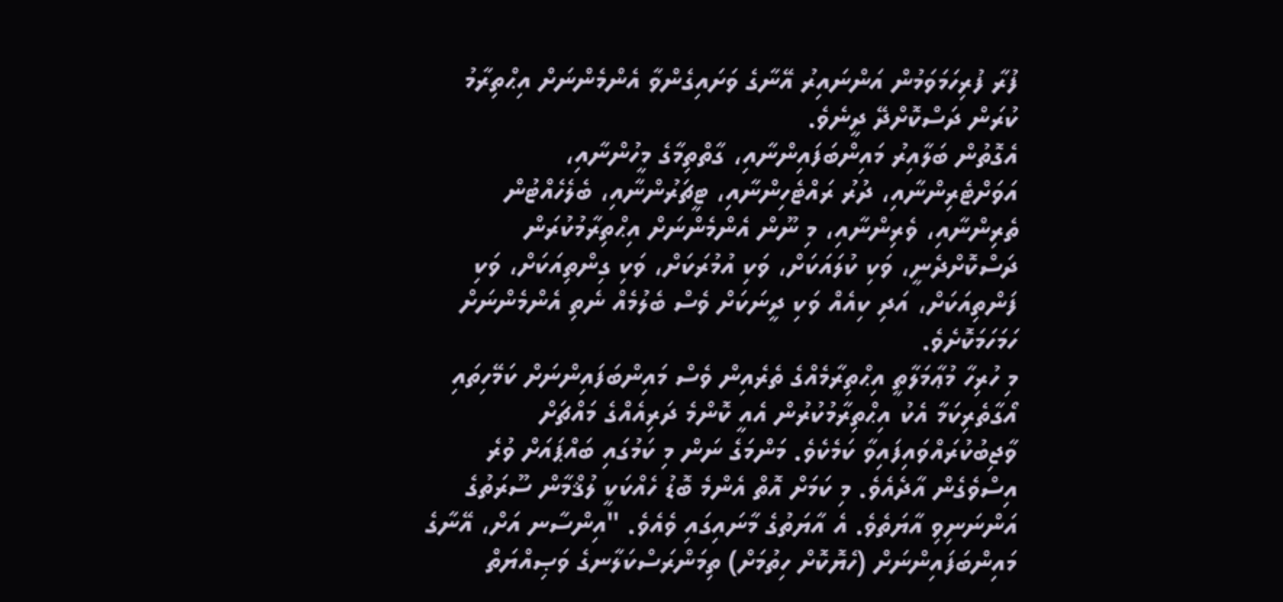ފުރާ ފުރިހަމަވަމުން އަންނައިރު އޭނާގެ ވަށައިގެންވާ އެންމެންނަށް އިޙްތިރާމު ކުރަން ދަސްކޮށްދޭ ދީނެވެ.
އެގޮތުން ބަލާއިރު މައިންބަފައިންނާއި، ގާތްތިމާގެ މީހުންނާއި، އަވަށްޓެރިންނާއި، ދުރު ރައްޓެހިންނާއި، ޓީޗަރުންނާއި، ބެލެހެއްޓުން ތެރިންނާއި، ވެރިންނާއި، މި ނޫން އެންމެންނަށް އިޙްތިރާމުކުރަން ދަސްކޮށްދެނީ، ވަކި ކުލައަކަށް، ވަކި އުމުރަކަށް، ވަކި ގިންތިއަކަށް، ވަކި ފަންތިއަކަށް، އަދި ކިއެއް ވަކި ދީނަކަށް ވެސް ބެލުމެއް ނެތި އެންމެންނަށް ހަމަހަމަކޮށެވެ.
މި ހުރިހާ މުޢާމަލާތީ އިޙްތިރާމެއްގެ ތެރެއިން ވެސް މައިންބަފައިންނަށް ކަމޭހިތައި އޯގާތެރިކަމާ އެކު އިޙްތިރާމުކުރުން އެއީ ކޮންމެ ދަރިއެއްގެ މައްޗަށް ވާޖިބުކުރައްވައިފައިވާ ކަމެކެވެ. މަންމަގެ ނަން މި ކަމުގައި ބައްޕައަށް ވުރެ އިސްވެގެން އާދެއެވެ. މި ކަމަށް އޮތް އެންމެ ބޮޑު ހެއްކަކީ ލުޤްމާން ސޫރަތުގެ އަންނަނިވި އާޔަތެވެ. އެ އާޔަތުގެ މާނައިގައި ވެއެވެ. "އިންސާނ އަށް، އޭނާގެ މައިންބަފައިންނަށް (ހެޔޮކޮށް ހިތުމަށް) ތިމަންރަސްކަލާނގެ ވަޞިއްޔަތް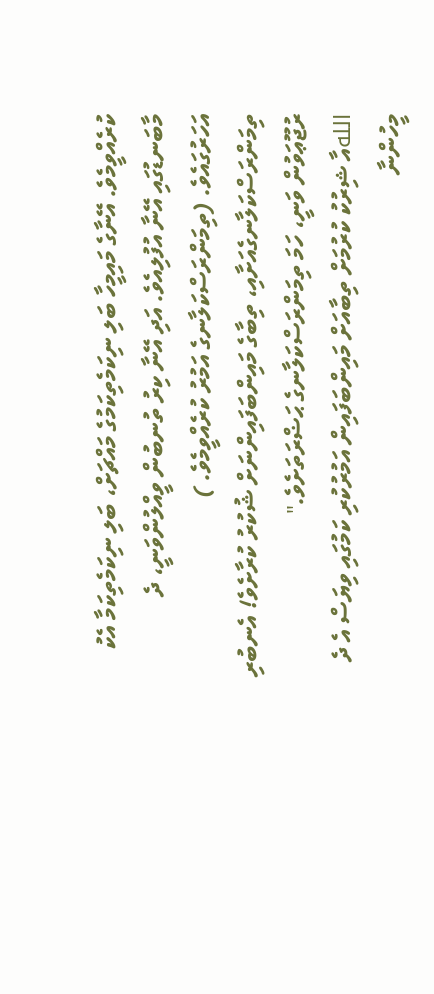ކުރެއްވީމެވެ. އޭނާގެ މައިމީހާ ބަލި ނިކަމެތިކަމުގެ މައްޗަށް، ބަލި ނިކަމެތިކަމާ އެކު މާބަނޑުގައި އޭނާ އުފުލިއެވެ. އަދި އޭނާ ކިރު ތުނބުން ވީއްލުންވަނީ، ދެ އަހަރުގައެވެ. (ތިމަންރަސްކަލާނގެ އަމުރު ކުރެއްވީމެވެ. ) ތިމަންރަސްކަލާނގެއަށާއި، ތިބާގެ މައިންބަފައިންނަށް ޝުކުރު ކުރާށެވެ! އެނބުރި ރުޖޫޢަވުން ވަނީ، ހަމަ ތިމަންރަސްކަލާނގެ ޙަޟްރަތަށެވެ."
اللهއާ ޝިރުކު ކުރުމަށް ތިބާއަށް މައިންބަފައިން އަމުރުކުރި ކަމުގައި ވިޔަސް އެ ދެ މީހުންނާ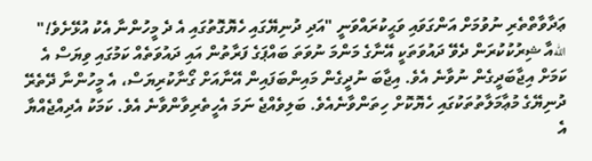ޢަދާވާތްތެރި ނުވުމަށް އަންގަވައި ވަޙީކުރައްވަނީ "އަދި ދުނިޔޭގައި ހެޔޮގޮތުގައި އެ ދެ މީހުންނާ އެކު އުޅޭށެވެ!" اللهއާ ޝިރުކުކުރަން ދެވޭ ދައުވަތަކީ އޭނާގެ މަންމަ ނުވަތަ ބައްޕަގެ ފަރާތުން އައި ދައުވަތެއް ކަމުގައި ވިޔަސް އެ ކަމަށް އިޖާބަދީގެން ނުވާނެ އެވެ. އިޖާބަ ނުދީގެން މައިންބަފައިން އޭނާއަށް ގޯނާކުރިޔަސް، އެ މީހުންނާ ދޭތެރޭ ދުނިޔޭގެ މުޢާމަލާތުތަކުގައި ހެޔޮކޮށް ހިތަންވާނެއެވެ. ބަލިވެއްޖެ ނަމަ އެހީތެރިވާންވާނެ އެވެ. ކަމަކު އެދިއްޖެއްޔާ އެ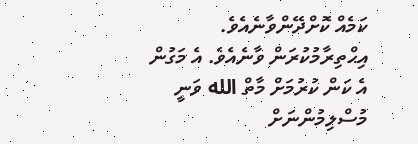ކަމެއް ކޮށްދޭންވާނެއެވެ. އިޙްތިރާމުކުރަން ވާނެއެވެ. އެ މަގުން އެ ކަން ކުރުމަށް މާތް الله ވަނީ މުސްލިމުންނަށް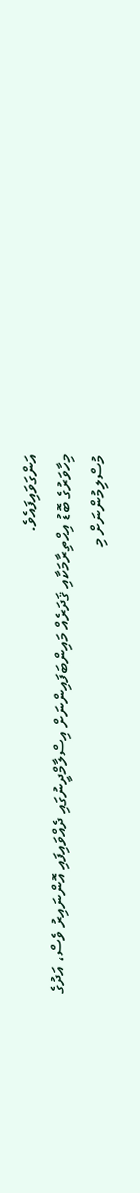އަންގަވައިފައެވެ.
މިހާވަރުގެ ބޮޑު އިޙްތިރާމަކާއި ޤަދަރެއް މައިންބަފައިންނަށް އިސްލާމްދީނުގައި ދެއްވައިފައި އޮންނައިރު ވެސް، އަދުގެ މުސްލިމުންނަށް މި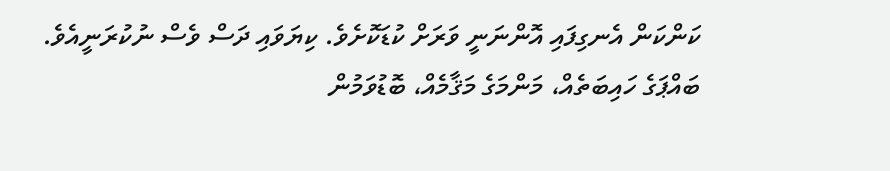ކަންކަން އެނގިފައި އޮންނަނީ ވަރަށް ކުޑަކޮށެވެ. ކިޔަވައި ދަސް ވެސް ނުކުރަނީއެވެ. ބައްޕަގެ ހައިބަތެއް، މަންމަގެ މަޤާމެއް، ބޮޑުވަމުން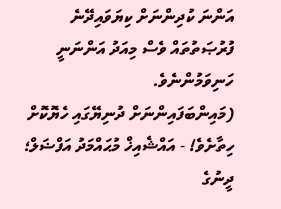އަންނަ ކުދިންނަށް ކިޔަވައިދޭނެ ފުރުޞަތުތައް ވެސް މިއަދު އަންނަނީ ހަނިވަމުންނެވެ.
(މައިންބަފައިންނަށް ދުނިޔޭގައި ހެޔޮކޮށް ހިތާށެވެ! - އައްޝެއިޚް މުޙައްމަދު އަފްޟަލް؛ ދީނުގެ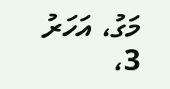މަގު، އަހަރު 3،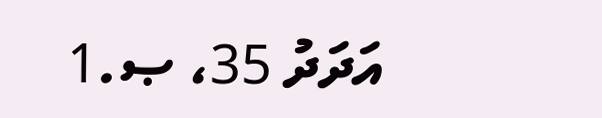އަދަދު 35، ޞ.1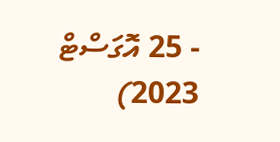- 25 އޮގަސްޓް 2023)